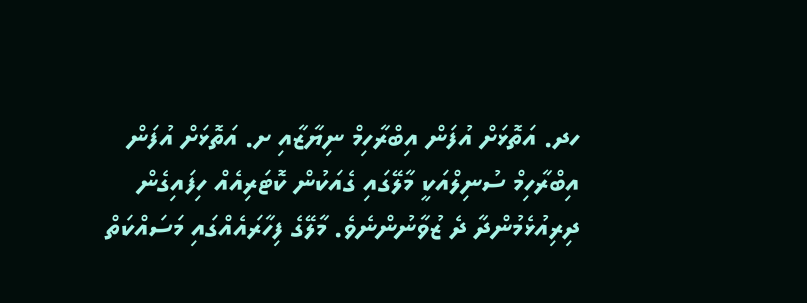ހދ. އަތޮޅަށް އުފަން އިބްރާހިމް ނިޔާޒާއި ށ. އަތޮޅަށް އުފަން އިބްރާހިމް ސުނިލްއަކީ މާލޭގައި ގެއަކުން ކޮޓަރިއެއް ހިފައިގެން ދިރިއުޅެމުންދާ ދެ ޒުވާނުންނެވެ. މާލޭގެ ފިހާރައެއްގައި މަސައްކަތް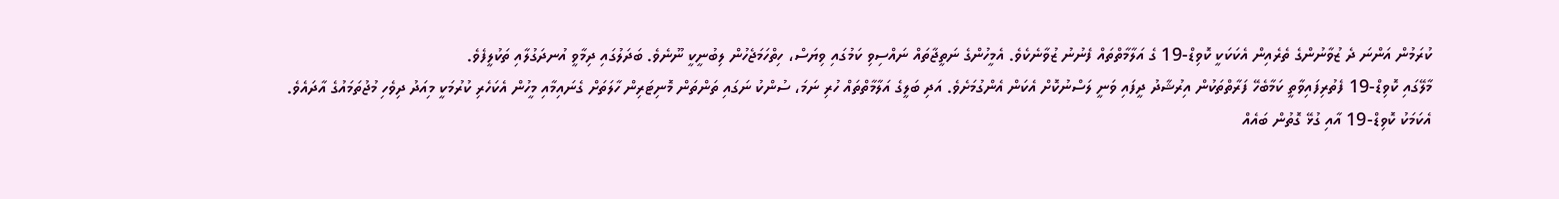ކުރަމުން އަންނަ ދެ ޒުވާނުންގެ ތެރެއިން އެކަކަކީ ކޮވިޑް-19 ގެ އަލާމާތްތައް ފެނުނު ޒުވާނެކެވެ. އެމީހުންގެ ނަތީޖާތައް ނައްސިވި ކަމުގައި ވިޔަސް، ހިތްހަމަޖެހުން ލިބުނީކީ ނޫނެވެ. ބަދަލުގައި ދިމާވީ އުނދަގުލާއި ތަކުލީފެވެ.
މާލޭގައި ކޮވިޑް-19 ފެތުރިފައިވާތީ ކަމާބެހޭ ފަރާތްތަކުން އިރުޝާދު ދީފައި ވަނީ ލަސްނުކޮށް އެކަން އެންގުމަށެވެ. އަދި ބަލީގެ އަލާމާތްތައް ހުރި ނަމަ، ސުންކު ނަގައި ތަންތަން މޮނިޓަރިން ހާލަތަށް ގެނައިމާއި މީހުން އެކަހެރި ކުރުމަކީ މިއަދު ދިވެހި މުޖުތަމައުގެ އާދައެވެ.
އެކަމަކު ކޮވިޑް-19 އާއި ގުޅޭ ގޮތުން ބައެއް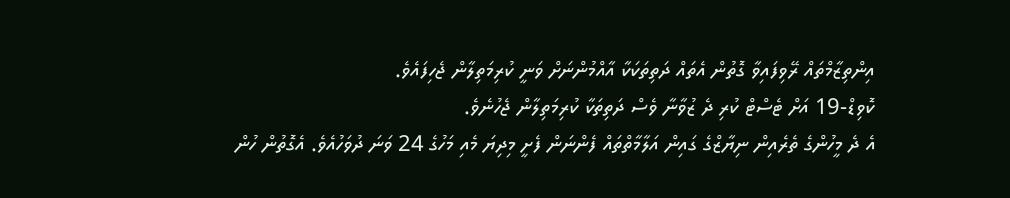އިންތިޒާމްތައް ރޭވިފައިވާ ގޮތުން އެތައް ދަތިތަކަކާ އާއްމުންނަށް ވަނީ ކުރިމަތިލާން ޖެހިފައެވެ.
ކޮވިޑް-19 އަށް ޓެސްޓް ކުރި ދެ ޒުވާނާ ވެސް ދަތިތަކާ ކުރިމަތިލާން ޖެހުނެވެ.
އެ ދެ މީހުންގެ ތެރެއިން ނިޔާޒްގެ ގައިން އަލާމާތްތައް ފެންނަން ފެށީ މިދިޔަ މެއި މަހުގެ 24 ވަނަ ދުވަހުއެވެ. އެގޮތުން ހުން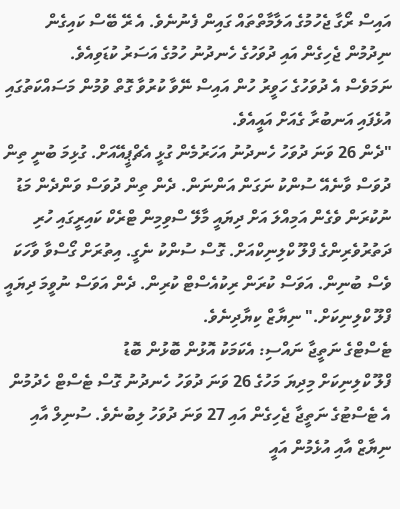އައިސް ރޯގާ ޖެހުމުގެ އަލާމާތްތައް ގައިން ފެނުނެވެ. އެ ރޭ ބޭސް ކައިގެން ނިދުމުން ޖެހިގެން އައި ދުވަހުގެ ހެނދުނު ހުމުގެ އަސަރު ކުޑަވިއެވެ.
ނަމަވެސް އެ ދުވަހުގެ ހަވީރު ހުން އައިސް ނޭވާ ކުރުވާ ގޮތް ވުމުން މަސައްކަތުގައި އުޅެފައި އަނބުރާ ގެއަށް އައީއެވެ.
"ދެން 26 ވަނަ ދުވަހު ހެނދުނު އަހަރުމެން ގުޅީ އެޗްޕީއޭއަށް. ގުޅިމަ ބުނީ ތިން ދުވަސް ވާނެއޭ ސުންކު ނަގަން އަންނަން. ދެން ތިން ދުވަސް ވަންދެން މަޑު ނުކުރަން ވެގެން އަމިއްލަ އަށް ދިޔައީ މާލޭ ސްވިމިން ޓްރެކް ކައިރީގައި ހުރި ދަތުރުވެރިންގެ ފްލޫ ކްލިނިކްއަށް. ގޮސް ސުންކު ނެގީ. އިތުރަށް ގޯސްވާ ވާހަކަ ވެސް ބުނިން. އަވަސް ކުރަން ރިކުއެސްޓް ކުރިން. ދެން އަވަސް ނުވީމަ ދިޔައީ ފްލޫ ކްލިނިކަށް." ނިޔާޒް ކިޔާދިނެވެ.
ޓެސްޓްގެ ނަތީޖާ ނައްސި: އެކަމަކު އޮޅުން ބޮޅުން ބޮޑު
ފްލޫ ކްލިނިކަށް މިދިޔަ މަހުގެ 26 ވަނަ ދުވަހު ހެނދުނު ގޮސް ޓެސްޓް ހެދުމުން އެ ޓެސްޓުގެ ނަތީޖާ ޖެހިގެން އައި 27 ވަނަ ދުވަހު ލިބުނެވެ. ސުނިލް އާއި ނިޔާޒް އާއި އުޅެމުން އައީ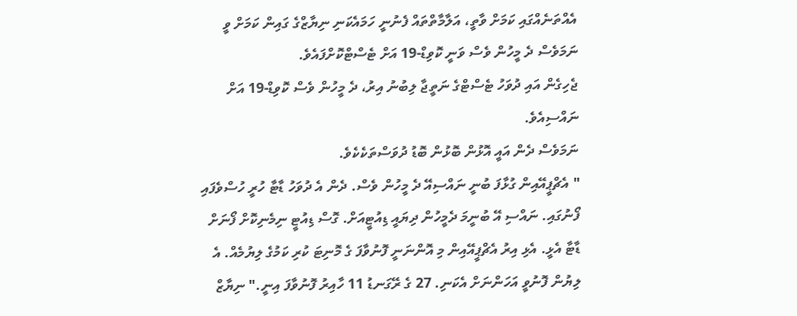އެއްތަނެއްގައި ކަމަށް ވާތީ، އަލާމާތްތައް ފެނުނީ ހަމައެކަނި ނިޔާޒްގެ ގައިން ކަމަށް ވީ ނަމަވެސް ދެ މީހުން ވެސް ވަނީ ކޮވިޑް-19 އަށް ޓެސްޓްކޮށްފައެވެ.
ޖެހިގެން އައި ދުވަހު ޓެސްޓްގެ ނަތީޖާ ލިބުނު އިރު، ދެ މީހުން ވެސް ކޮވިޑް-19 އަށް ނައްސިއެވެ.
ނަމަވެސް ދެން އައީ އޮޅުން ބޮޅުން ބޮޑު ދުވަސްތަކެކެވެ.
" އެޗްޕީއޭއިން ގުޅާފަ ބުނީ ނައްސިއޭ ދެ މީހުން ވެސް. ދެން އެ ދުވަހު ޑާޓާ ހުރީ ހުސްވެފައި ފޯނުގައި. ނައްސި އޭ ބުނީމަ ދެމީހުން ދިޔައީ ޑިއުޓީއަށް. ގޮސް ޑިއުޓީ ނިމެނިކޮށް ފޯނަށް ޑާޓާ އެޅީ. އެޅި އިރު އެޗްޕީއޭއިން މި އޮންނަނީ ފޮނުވާފަ ގެ މޮނިޓަ ކުރި ކަމުގެ ލިޔުމެއް. އެ ލިޔުން ފޮނުވީ އަހަންނަށް އެކަނި. 27 ގެ ރޭގަނޑު 11 ހާއިރު ފޮނުވާފަ އިނީ." ނިޔާޒް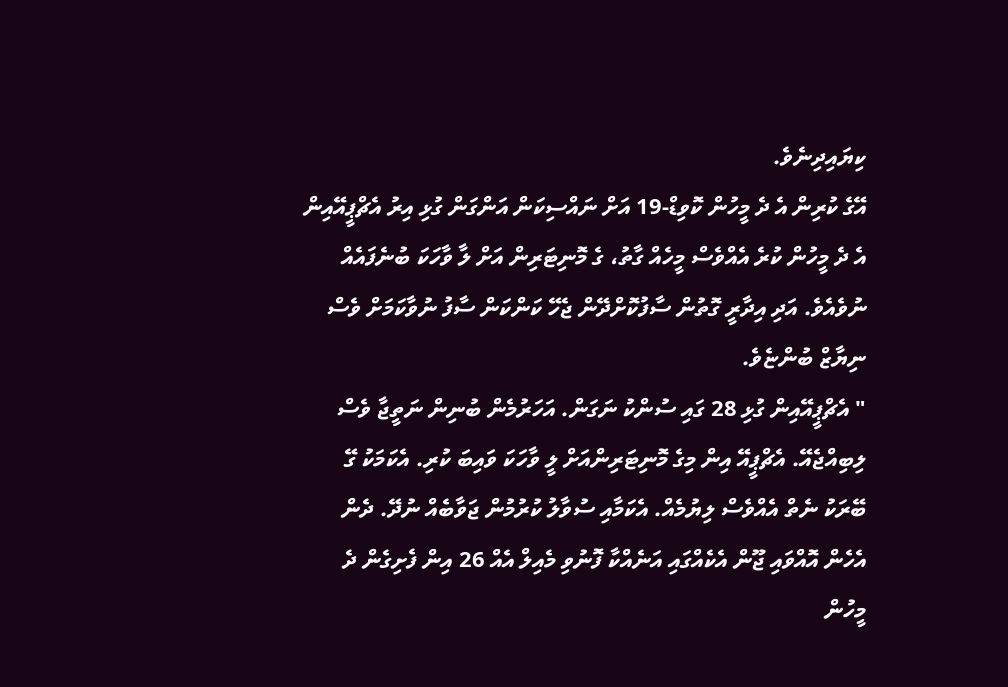ކިޔައިދިނެވެ.
އޭގެ ކުރިން އެ ދެ މީހުން ކޮވިޑް-19 އަށް ނައްސިކަން އަންގަން ގުޅި އިރު އެޗްޕީއޭއިން އެ ދެ މީހުން ކުރެ އެއްވެސް މީހެއް ގާތު، ގެ މޮނިޓަރިން އަށް ލާ ވާހަކަ ބުނެފައެއް ނުވެއެވެ. އަދި އިދާރީ ގޮތުން ސާފުކޮށްދޭން ޖެހޭ ކަންކަން ސާފު ނުވާކަމަށް ވެސް ނިޔާޒް ބުންޏެވެ.
" އެޗްޕީއޭއިން ގުޅި 28 ގައި ސުންކު ނަގަން. އަހަރުމެން ބުނިން ނަތީޖާ ވެސް ލިބިއްޖެއޭ. އެޗްޕީއޭ އިން މިގެ މޮނިޓަރިންއަށް ލީ ވާހަކަ ވައިބަ ކުރި. އެކަމަކު ގޭ ބޭރަކު ނެތް އެއްވެސް ލިޔުމެއް. އެކަމާއި ސުވާލު ކުރުމުން ޖަވާބެއް ނުދޭ. ދެން އެހެން އޮއްވައި ޖޫން އެކެއްގައި އަނެއްކާ ފޮނުވި މެއިލް އެއް 26 އިން ފެށިގެން ދެ މީހުން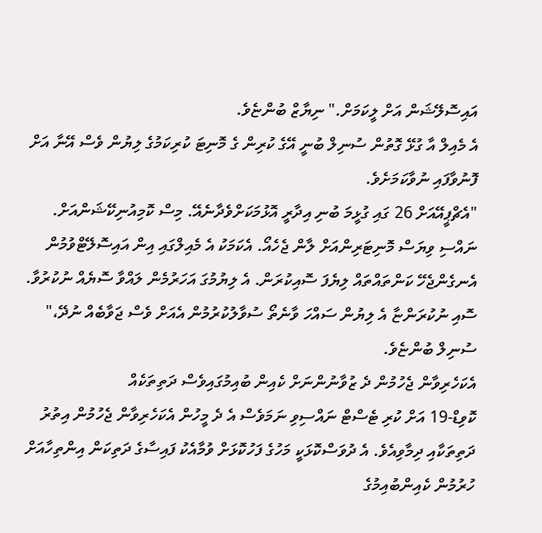އައިސޮލޭޝަން އަށް ލީކަމަށް." ނިޔާޒް ބުންޏެވެ.
އެ މެއިލް އާ ގުޅޭ ގޮތުން ސުނިލް ބުނީ އޭގެ ކުރިން ގެ މޮނިޓަ ކުރިކަމުގެ ލިޔުން ވެސް އޭނާ އަށް ފޮނުވާފައި ނުވާކަމަށެވެ.
"އެޗްޕީއޭއަށް 26 ގައި ގުޅީމަ ބުނި އިދާރީ އޮޅުމަކަށްވެދާނެއޭ. މިސް ކޮމިއުނިކޭޝަންއަށް. ނައްސި ވިޔަސް މޮނިޓަރިންއަށް ލާން ޖެހެއޯ. އެކަމަކު އެ މެއިލްގައި އިން އައިސޮލޭޓްވުމުން އެނގެންޖެހޭ ކަންތައްތައް ލިޔެފަ ސޮއިކުރަން. އެ ލިޔުމުގަ އަހަރުމެން ލައްވާ ސޮޔެއް ނުކުރުވާ. ސޮއި ނުކުރަންޏާ އެ ލިޔުން ސައްހަ ވާނެތޯ ސުވާލުކުރުމުން އެއަށް ވެސް ޖަވާބެއް ނުދޭ،" ސުނިލް ބުންޏެވެ.
އެކަހެރިވާން ޖެހުމުން ދެ ޒުވާނުންނަށް ކެއިން ބުއިމުގައިވެސް ދަތިތަކެއް
ކޮވިޑް-19 އަށް ކުރި ޓެސްޓް ނައްސިވި ނަމަވެސް އެ ދެ މީހުން އެކަހެރިވާން ޖެހުމުން އިތުރު ދަތިތަކާއި ދިމާވިއެވެ. އެ ދުވަސްކޮޅަކީ މަހުގެ ފަހުކޮޅަށް ވުމާއެކު ފައިސާގެ ދަތިކަން އިންތިހާއަށް ހުރުމުން ކެއިންބުއިމުގެ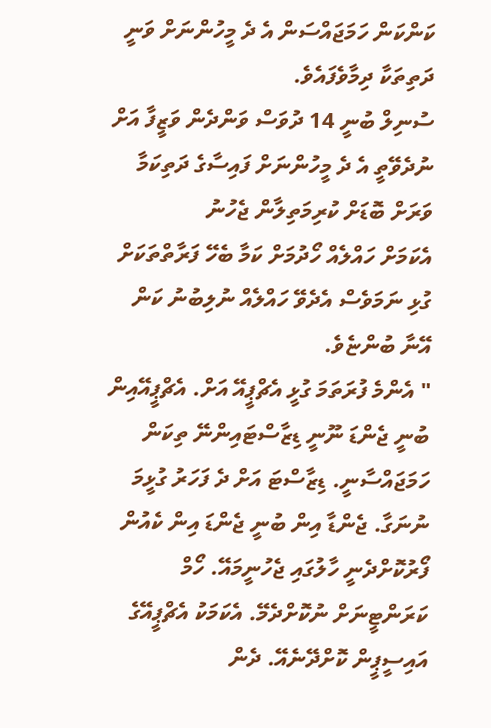ކަންކަން ހަމަޖައްސަން އެ ދެ މީހުންނަށް ވަނީ ދަތިތަކާ ދިމާވެފައެވެ.
ސުނިލް ބުނީ 14 ދުވަސް ވަންދެން ވަޒީފާ އަށް ނުދެވޭތީ އެ ދެ މީހުންނަށް ފައިސާގެ ދަތިކަމާ ވަރަށް ބޮޑަށް ކުރިމަތިލާން ޖެހުނު
އެކަމަށް ހައްލެއް ހޯދުމަށް ކަމާ ބެހޭ ފަރާތްތަކަށް ގުޅި ނަމަވެސް އެދެވޭ ހައްލެއް ނުލިބުނު ކަން އޭނާ ބުންޏެވެ.
" އެންމެ ފުރަތަމަ ގުޅީ އެޗްޕީއޭ އަށް. އެޗްޕީއޭއިން ބުނީ ޖެންޑަ ނޫނީ ޑިޒާސްޓައިންނޭ ތިކަން ހަމަޖައްސާނީ. ޑިޒާސްޓަ އަށް ދެ ފަހަރު ގުޅީމަ ނުނަގާ. ޖެންޑާ އިން ބުނީ ޖެންޑަ އިން ކެއުން ފޯރުކޮށްދެނީ ހާލުގައި ޖެހުނީމައޭ. ހޯމް ކަރަންޓީނަށް ނުކޮށްދެމޭ. އެކަމަކު އެޗްޕީއޭގެ އައިސީޕީން ކޮށްދޭނެއޭ. ދެން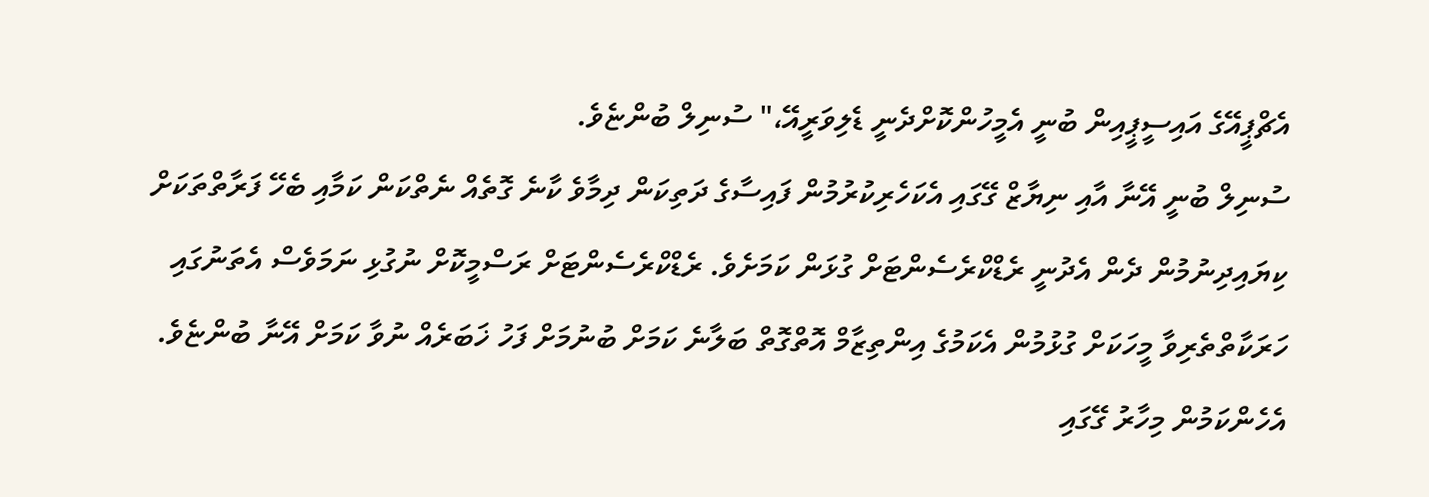އެޗްޕީއޭގެ އައިސީޕީއިން ބުނީ އެމީހުންކޮށްދެނީ ޑެލިވަރީއޭ،" ސުނިލް ބުންޏެވެ.
ސުނިލް ބުނީ އޭނާ އާއި ނިޔާޒް ގޭގައި އެކަހެރިކުރުމުން ފައިސާގެ ދަތިކަން ދިމާވެ ކާނެ ގޮތެއް ނެތްކަން ކަމާއި ބެހޭ ފަރާތްތަކަށް ކިޔައިދިނުމުން ދެން އެދުނީ ރެޑްކްރެސެންޓަށް ގުޅަން ކަމަށެވެ. ރެޑްކްރެސެންޓަށް ރަސްމީކޮށް ނުގުޅި ނަމަވެސް އެތަނުގައި ހަރަކާތްތެރިވާ މީހަކަށް ގުޅުމުން އެކަމުގެ އިންތިޒާމް އޮތްގޮތް ބަލާނެ ކަމަށް ބުނުމަށް ފަހު ޚަބަރެއް ނުވާ ކަމަށް އޭނާ ބުންޏެވެ.
އެހެންކަމުން މިހާރު ގޭގައި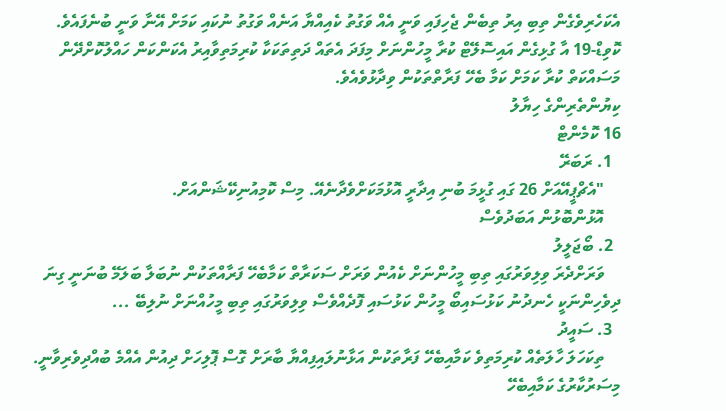އެކަހެރިވެގެން ތިބި އިރު ތިބެން ޖެހިފައި ވަނީ އެއް ވަގުތު ކެއިއްޔާ އަނެއް ވަގުތު ނުކައި ކަމަށް އޭނާ ވަނީ ބުނެފައެވެ.
ކޮވިޑް-19 އާ ގުޅިގެން އައިސޮލޭޓް ކުރާ މީހުންނަށް މިފަދަ އެތައް ދަތިތަކަކާ ކުރިމަތިވާއިރު އެކަންކަން ހައްލުކޮށްދޭން މަސައްކަތް ކުރާ ކަމަށް ކަމާ ބެހޭ ފަރާތްތަކުން ވިދާޅުވެއެވެ.
ކިޔުންތެރިންގެ ހިޔާލު
16 ކޮމެންޓް
  1. ރަބަރޭ
    "އެޗްޕީއޭއަށް 26 ގައި ގުޅީމަ ބުނި އިދާރީ އޮޅުމަކަށްވެދާނެއޭ. މިސް ކޮމިއުނިކޭޝަންއަށް.
    އޮޅުންބޮޅުން އަބަދުވެސް
  2. ބޯޖަލީލު
    ވަރަށްދެރަ ވިލިވަރުގައި ތިބި މީހުންނަށް ކެއުން ވަރަށް ސަކަރާތް ކަމާބެހޭ ފަރާއްތަކުން ނުބަލާ ބަލަމޭ ބުނަނީ ގިނަ ދިވެހިންނަކީ ހެނދުނު ކަޅުސައިބޯ މީހުން ކަޅުސައި ފޮދެއްވެސް ވިލިވަރުގައި ތިބި މީހުއްނަށް ނުލިބޭ ...
  3. ސައީދު
    ތިކަހަލަ ހާލަތެއް ކުރިމަތިވެ ކަމާއިބެހޭ ފަރާތަކުން އަޅާނުލައިފިއްޔާ ބާރަށް ގޮސް ޕޮލިހަށް ދިއުން އެއްމެ ބުއްދިވެރިވާނީ. މިސަރުކާރުގެ ކަމާއިބެހޭ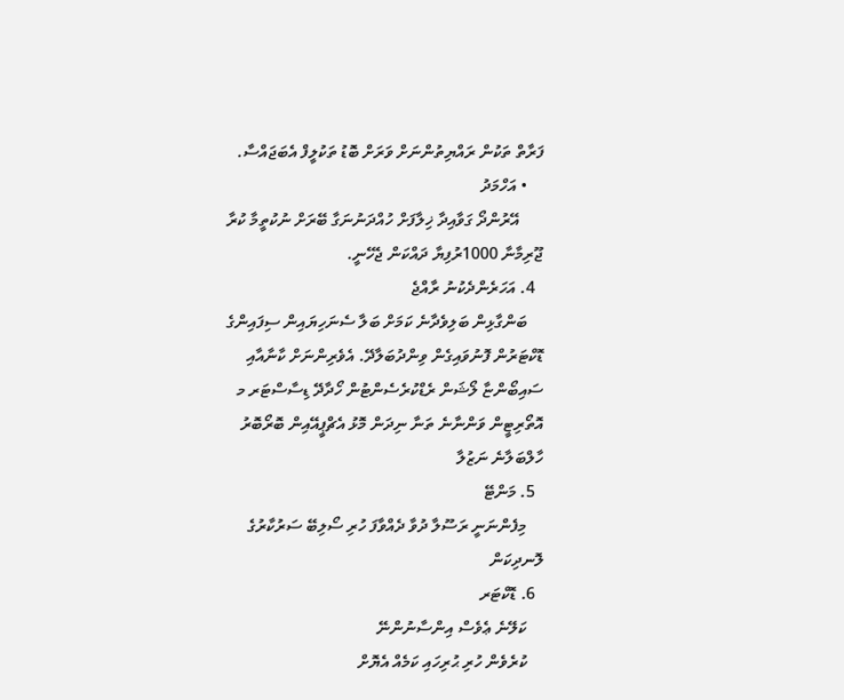ފަރާތް ތަކުން ރައްޔިތުންނަށް ވަރަށް ބޮޑު ތަކުލީފް އެބަޖައްސާ.
    • އަހްމަދު
      އޭރުންދޯ ގަވާއިދާ ޚިލާފަށް ހުއްދަނުނަގާ ބޭރަށް ނުކުތީމާ ކުރާ ޖޫރިމާނާ 1000ރުފިޔާ ދައްކަން ޖެހޭނީ.
  4. އަހަރެންދެކުނު ރާއްޖެ
    ބަންގާޅިން ބަލިވެދާނެ ކަމަށް ބަލާ ސެނަހިޔައިން ސިފައިންގެ ޑޮކްޓަރުން ފޮނުވައިގެން ވިންދުބަލާދޭ. އެވެރިންނަށް ކާނާއާއި ސައިބޯންޏާ ލޯޝަން ރެޑްކުރެސެންޓުން ހޯދާދޭ ޑިސާސްޓަރ މ އޮތޯރިޓީން ވަންނާނެ ތަނާ ނިދަން މޮޅު އެޗްޕީއޭއިން ބޮރޯބޮރު ހާލްބަލާނެ ނަޒުލާ
  5. މަންޓޭ
    މިފެންނަނީ ރަސޫލާ ދުވާ ދެއްވާފަ ހުރި ސޯލިބޭ ސަރުކާރުގެ ލޮނދިކަން
  6. ޑޮކްޓަރ
    ކަލޭނެ ޢެވެސް އިންސާނުންނޭ
    ކުރެވެން ހުރި ޙުރިހައި ކަމެއް އެޔޮށް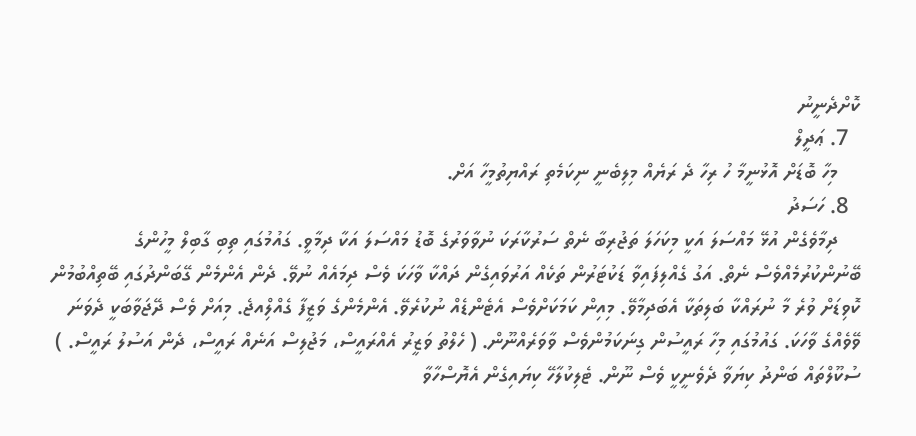ކޮށްދެނީނު
  7. ޢަދީލް
    މިހާ ބޮޑަށް އޮޅުނީމާ ހު ރިހާ ދެ ރަޔެއް މިލިބެނީ ނިކަމެތި ރައްޔިތުމީހާ އަށް.
  8. ހަސަދު
    ދިމާވެގެން އުޅޭ މައްސަލަ އަކީ މިކަހަލަ ތަޖުރިބާ ނެތް ސަރުކާރަކަ ނުވާވަރުގެ ބޮޑު މައްސަލަ އަކާ ދިމާވީ. ގައުމުގައި ތިބި ގާބިލް މީހުންގެ ބޭނުންކުރުމެއްވެސް ނެތް. އަގު ގެއްލިފައިވާ ޑަކުޓަރުން ތަކެއް އަރުވައިގެން ދައްކާ ވާހަކަ ވެސް ދިމައެއް ނުވޭ. ދެން އެންމެން ގޭބަންދުގައި ބޭތިއްބުމުން ކޮވިޑަށް ވުރެ މާ ނުރައްކާ ބަލިތަކާ އެބަދިމާވޭ. މިއިން ކަމަކަށްވެސް އެޓެންޑެއް ނުކުރެވޭ. އެންމެންގެ ވަޒީފާ ގެއްލިްއޖެ. މިއަށް ވެސް ދޭޖަވާބަކީ ދެވަނަ ވޭވެއްގެ ވާހަކަ. ގައުމުގައި މިހާ ރައީސުން ގިނަކަމުންވެސް ވާވަރެއްނޫން. ( ހެލްތު ވަޒީރު އެއްރައީސް، މަޖުލިސް އަނެއް ރައީސް، ދެން އަސުލު ރައީސް. ) ސުކޫލްތައް ބަންދު ކިޔަވާ ދެވެނީކީ ވެސް ނޫން. ޓެލިކުލާހޭ ކިޔައިގެން އެޔޮސްހާވާ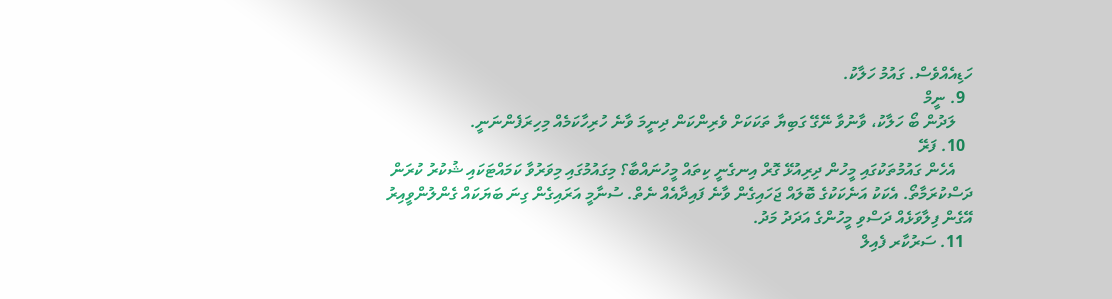ހަޑިއެއްވެސް. ގައުމު ހަލާކު.
  9. ނީމް
    ލަދުން ބޯ ހަލާކު، ވާނުވާ ނޭގޭ ގަބިޔާ ތަކަކަށް ވެރިންކަން ދިނީމަ ވާނެ ހުރިހާކަމެއް މިހިރަފެންނަނީ.
  10. ފަރޭ
    އެހެން ގައުމުތަކުގައި މީހުން ދިރިއުޅޭ ގޮރް އިނގެނީ ކިތައް މީހުނައްބާ؟ މިގައުމުގައި މިވަރުވާ ކަމައްޓަކައި ޝުކުރު ކުރަން ދަސްކުރަމާތޯ. އެކަކު އަނެކަކުގެ ބޮލައް ޖަހައިގެން ވާނެ ފައިދާއެއް ނެތް. ސުނާމީ އަރައިގެން ގިނަ ބަޔަކައް ގެންލުންވީއިރު އޭގެން ފިލާވަޅެއް ދަސްވި މީހުންގެ އަދަދު މަދު.
  11. ސަރުކާރ ފެއިލް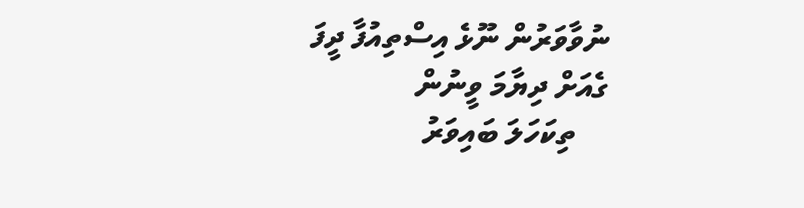ނުވާވަރުން ނޫޅެ އިސްތިއުފާ ދީފަ ގެއަށް ދިޔާމަ ވީނުން
    ތިކަހަލަ ބައިވަރު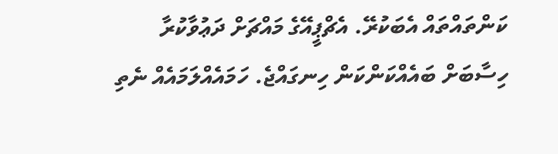ކަންތައްތައް އެބަކުރޭ. އެޗްޕީއޭގެ މައްޗަށް ދަޢުވާކުރާ ހިސާބަށް ބައެއްކަންކަން ހިނގައްޖެ. ހަމައެއްލަމައެއް ނެތި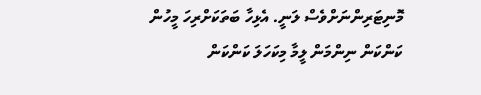މޮނިޓަރިންނަށްވެސް ލަނީ. އެޅިހާ ބަތަކަށްރިހަ މީހުން ކަންކަން ނިންމަން ލީމާ މިކަހަލަ ކަންކަން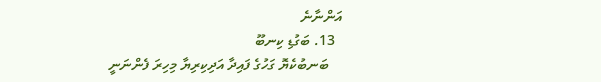އަންނާނެ
  13. ބަގުޑި ކިނބޫ
    ބަނބުކެޔޮ ގަހުގެ ފައިދާ އަދިކިރިޔާ މިހިރަ ފެންނަނީ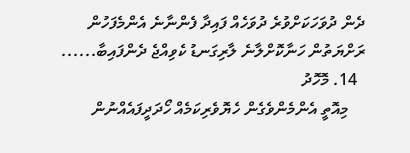ދެން ދުވަހަކަށްވުރެ ދުވަހެއް ފައިދާ ފެންނާނެ އެންމެފަހުން ރަށްޔަތުން ހަނާކޮށްލާނެ ލާރިގަނޑު ކެވިއްޖެ ދެންފައިބާ......
  14. މޮހޮދު
    މިއޮތީ އެންމެންވެގެން ހެޔޮވެރިކަމެއް ހޯދަދީފައެއްނުން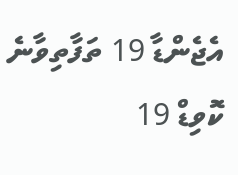އެޖެންޑާ 19 ތަފާތިވާނެ ކޮވިޑް 19